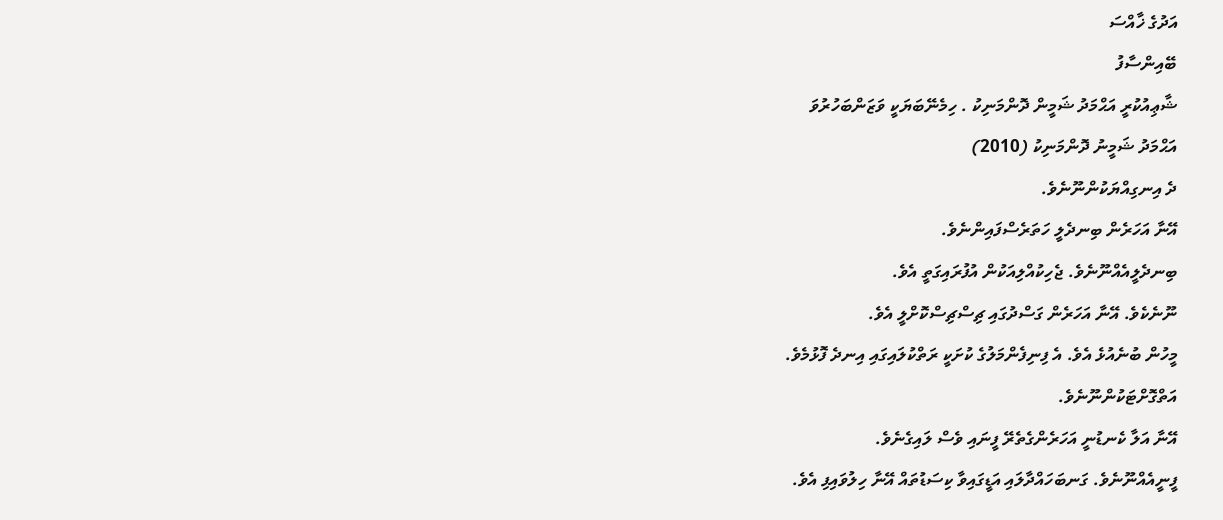އަދުގެ ޚާއްސަ
ބޭއިންސާފު
ޝާޢިއުކުރީ އަޙްމަދު ޝަމީން ދޮންމަނިކު . ހިމެނޭބަޔަކީ ވަޒަންބަހުރުވަ
އަޙްމަދު ޝަމީނު ދޮންމަނިކު (2010)
ދެ އިނގިއްޔަކުންނޫނެވެ.
އޭނާ އަހަރެން ބިނދެލީ ހަތަރެސްފައިންނެވެ.
ބިނދެލީއެއްނޫނެވެ. ޖެހިކުއްލިއަކުން އުފުރައިގަތީ އެވެ.
ނޫނެކެވެ. އޭނާ އަހަރެން ގަސްދުގައި ޗިސްޗިސްކޮށްލީ އެވެ.
މީހުން ބުނެއުޅެ އެވެ. އެ ފިނިފެންމަލުގެ ކުށަކީ ރަތްކުލައިގައި އިނދެ ފޮޅުމެވެ.
އަތްގޮށްޓަކުންނޫނެވެ.
އޭނާ އަލާ ކެނޑުނީ އަހަރެންގެތެރޭ ފީނައި ވެސް ލައިގެނެވެ.
ފީނީއެއްނޫނެވެ. ގަނބަހައްދާލައި އަޑީގައިވާ ކިސަޑުތައް އޭނާ ހިލުވައިފި އެވެ.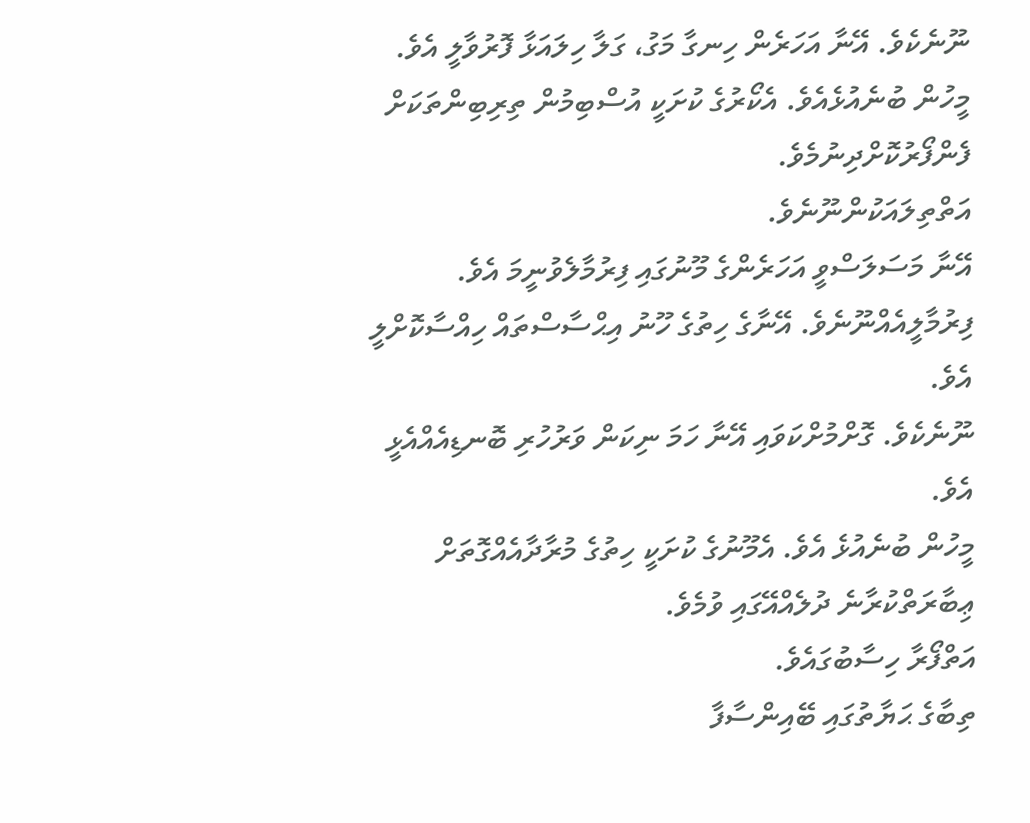ނޫނެކެވެ. އޭނާ އަހަރެން ހިނގާ މަގު، ގަލާ ހިލައަޅާ ފޮރުވާލީ އެވެ.
މީހުން ބުނެއުޅެއެވެ. އެކޯރުގެ ކުށަކީ އުސްބިމުން ތިރިބިންތަކަށް ފެންފޯރުކޮށްދިނުމެވެ.
އަތްތިލައަކުންނޫނެވެ.
އޭނާ މަސަލަސްވީ އަހަރެންގެ މޫނުގައި ފިރުމާލެވުނީމަ އެވެ.
ފިރުމާލީއެއްނޫނެވެ. އޭނާގެ ހިތުގެ ހޫނު އިޙްސާސްތައް ހިއްސާކޮށްލީ އެވެ.
ނޫނެކެވެ. ގޮށްމުށްކަވައި އޭނާ ހަމަ ނިކަން ވަރުހުރި ބޮނޑިއެއްއެޅީ އެވެ.
މީހުން ބުނެއުޅެ އެވެ. އެމޫނުގެ ކުށަކީ ހިތުގެ މުރާދާއެއްގޮތަށް ޢިބާރަތްކުރާނެ ދުލެއްއޭގައި ވުމެވެ.
އަތްފޯރާ ހިސާބުގައެވެ.
ތިބާގެ ޙަޔާތުގައި ބޭއިންސާފާ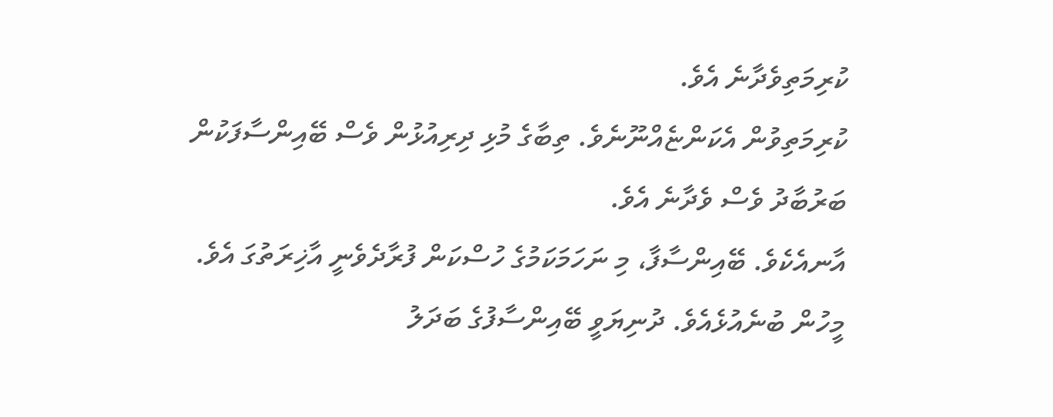ކުރިމަތިވެދާނެ އެވެ.
ކުރިމަތިވުން އެކަންޏެއްނޫނެވެ. ތިބާގެ މުޅި ދިރިއުޅުން ވެސް ބޭއިންސާފަކުން ބަރުބާދު ވެސް ވެދާނެ އެވެ.
އާނއެކެވެ. ބޭއިންސާފާ، މި ނަހަމަކަމުގެ ހުސްކަން ފުރާދެވެނީ އާޚިރަތުގަ އެވެ.
މީހުން ބުނެއުޅެއެވެ. ދުނިޔަވީ ބޭއިންސާފުގެ ބަދަލު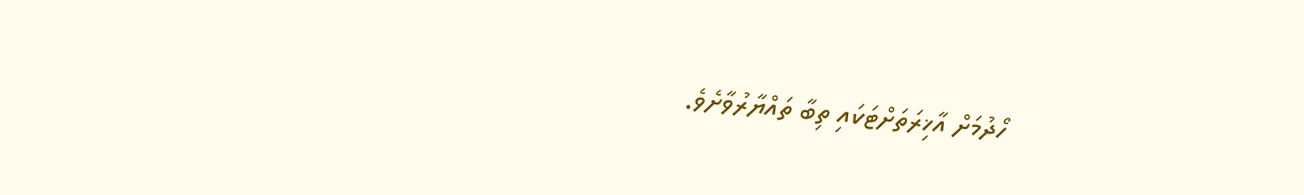ހޯދުމަށް އާޚިރަތަށްޓަކައި ތިބާ ތައްޔާރުވާށެވެ.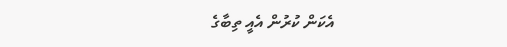އެކަން ކުރުން އެއީ ތިބާގެ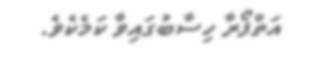އަތްފޯރާ ހިސާބުގައިވާ ކަމެކެވެ.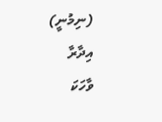(ނިމުނީ)
އިދާރާ
ވާހަކަ